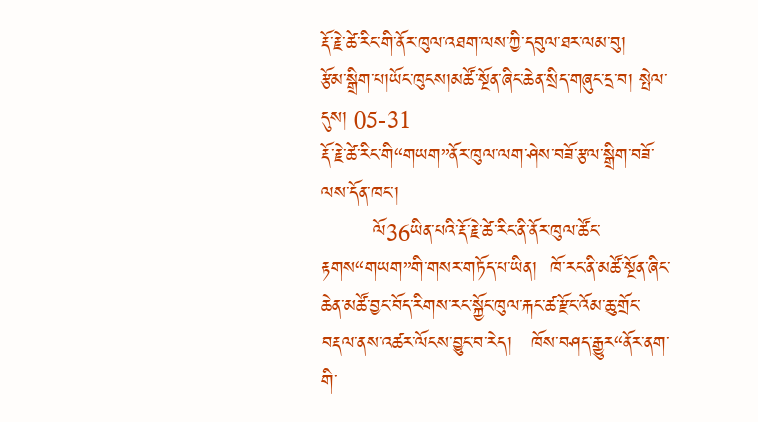རྡོ་རྗེ་ཚེ་རིང་གི་ནོར་ཁུལ་འཐག་ལས་ཀྱི་དབུལ་ཐར་ལམ་བུ།
རྩོམ་སྒྲིག་པ།ཡོང་ཁུངས།མཚོ་སྔོན་ཞིང་ཆེན་སྲིད་གཞུང་དྲ་བ། སྤེལ་དུས། 05-31
རྡོ་རྗེ་ཚེ་རིང་གི“གཡག”ནོར་ཁུལ་ལག་ཤེས་བཟོ་རྩལ་སྒྲིག་བཟོ་ལས་དོན་ཁང་།
        ལོ36ཡིན་པའི་རྡོ་རྗེ་ཚེ་རིང་ནི་ནོར་ཁུལ་ཚོང་རྟགས“གཡག”གི་གསར་གཏོད་པ་ཡིན།  ཁོ་རང་ནི་མཚོ་སྔོན་ཞིང་ཆེན་མཚོ་བྱང་བོད་རིགས་རང་སྐྱོང་ཁུལ་རྐང་ཚ་རྫོང་འོམ་ཆུ་གྲོང་བརྡལ་ནས་འཚར་ལོངས་བྱུང་བ་རེད།   ཁོས་བཤད་རྒྱུར“ནོར་ནག་གི་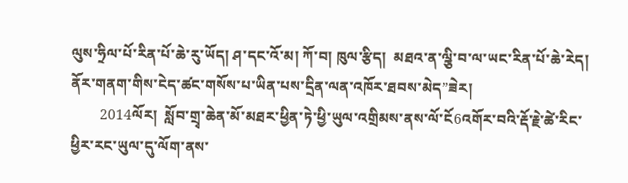ལུས་ཧྲིལ་པོ་རིན་པོ་ཆེ་རུ་ཡོད། ཤ་དང་འོ་མ། ཀོ་བ། ཁུལ་རྩིད།  མཐའ་ན་ལྕི་བ་ལ་ཡང་རིན་པོ་ཆེ་རེད།   ནོར་གནག་གིས་ངེད་ཚང་གསོས་པ་ཡིན་པས་དྲིན་ལན་འཁོར་ཐབས་མེད”ཟེར།
        2014ལོར།  སློབ་གྲྭ་ཆེན་མོ་མཐར་ཕྱིན་ཏེ་ཕྱི་ཡུལ་འགྲིམས་ནས་ལོ་ངོ6འགོར་བའི་རྡོ་རྗེ་ཚེ་རིང་ཕྱིར་རང་ཡུལ་དུ་ལོག་ནས་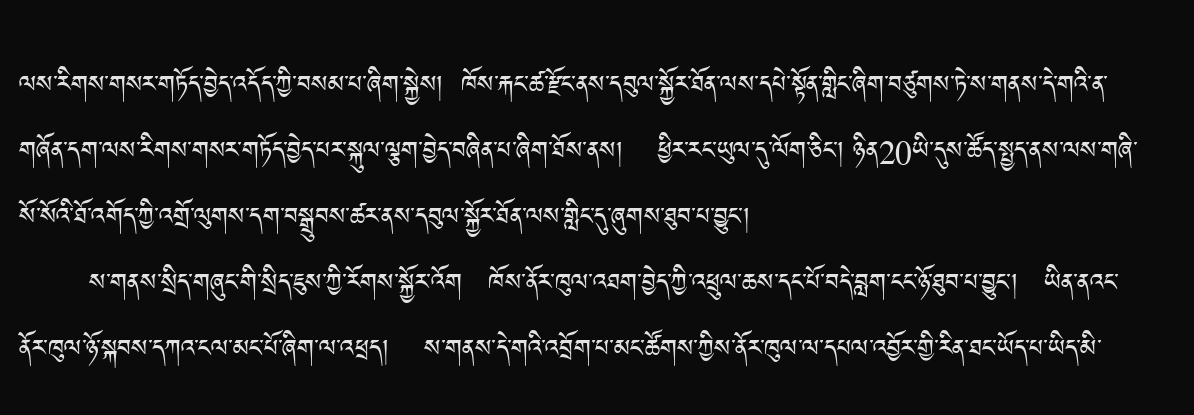ལས་རིགས་གསར་གཏོད་བྱེད་འདོད་ཀྱི་བསམ་པ་ཞིག་སྐྱེས།  ཁོས་རྐང་ཚ་རྫོང་ནས་དབུལ་སྐྱོར་ཐོན་ལས་དཔེ་སྟོན་གླིང་ཞིག་བཙུགས་ཏེ་ས་གནས་དེ་གའི་ན་གཞོན་དག་ལས་རིགས་གསར་གཏོད་བྱེད་པར་སྐུལ་ལྕག་བྱེད་བཞིན་པ་ཞིག་ཐོས་ནས།    ཕྱིར་རང་ཡུལ་དུ་ལོག་ཅིང་། ཉིན20ཡི་དུས་ཚོད་སྤྱད་ནས་ལས་གཞི་སོ་སོའི་ཐོ་འགོད་ཀྱི་འགྲོ་ལུགས་དག་བསྒྲུབས་ཚར་ནས་དབུལ་སྐྱོར་ཐོན་ལས་གླིང་དུ་ཞུགས་ཐུབ་པ་བྱུང་།
        ས་གནས་སྲིད་གཞུང་གི་སྲིད་ཇུས་ཀྱི་རོགས་སྐྱོར་འོག   ཁོས་ནོར་ཁུལ་འཐག་བྱེད་ཀྱི་འཕྲུལ་ཆས་དང་པོ་བདེ་བླག་ངང་ཉོ་ཐུབ་པ་བྱུང་།   ཡིན་ནའང་ནོར་ཁུལ་ཉོ་སྐབས་དཀའ་ངལ་མང་པོ་ཞིག་ལ་འཕྲད།    ས་གནས་དེ་གའི་འབྲོག་པ་མང་ཚོགས་ཀྱིས་ནོར་ཁུལ་ལ་དཔལ་འབྱོར་གྱི་རིན་ཐང་ཡོད་པ་ཡིད་མི་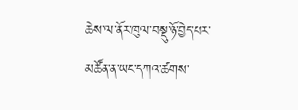ཆེས་ལ་ནོར་ཁུལ་བསྡུ་ཉོ་བྱེད་པར་མཚོན་ན་ཡང་དཀའ་ཚགས་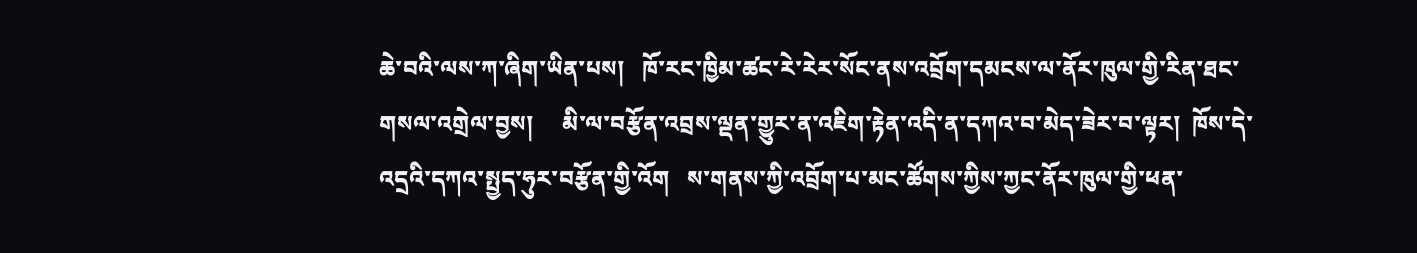ཆེ་བའི་ལས་ཀ་ཞིག་ཡིན་པས།   ཁོ་རང་ཁྱིམ་ཚང་རེ་རེར་སོང་ནས་འབྲོག་དམངས་ལ་ནོར་ཁུལ་གྱི་རིན་ཐང་གསལ་འགྲེལ་བྱས།     མི་ལ་བརྩོན་འབྲས་ལྡན་གྱུར་ན་འཇིག་རྟེན་འདི་ན་དཀའ་བ་མེད་ཟེར་བ་ལྟར།  ཁོས་དེ་འདྲའི་དཀའ་སྤྱད་ཧུར་བརྩོན་གྱི་འོག   ས་གནས་ཀྱི་འབྲོག་པ་མང་ཚོགས་ཀྱིས་ཀྱང་ནོར་ཁུལ་གྱི་ཕན་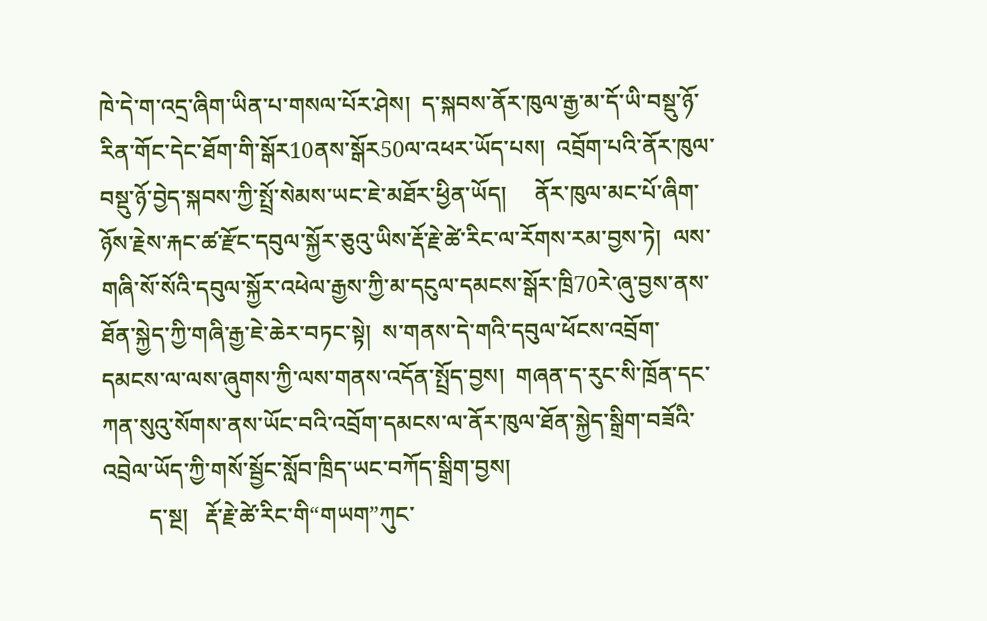ཁེ་དེ་ག་འདྲ་ཞིག་ཡིན་པ་གསལ་པོར་ཤེས།  ད་སྐབས་ནོར་ཁུལ་རྒྱ་མ་དོ་ཡི་བསྡུ་ཉོ་རིན་གོང་དེང་ཐོག་གི་སྒོར10ནས་སྒོར50ལ་འཕར་ཡོད་པས།  འབྲོག་པའི་ནོར་ཁུལ་བསྡུ་ཉོ་བྱེད་སྐབས་ཀྱི་སྤྲོ་སེམས་ཡང་ཇེ་མཐོར་ཕྱིན་ཡོད།     ནོར་ཁུལ་མང་པོ་ཞིག་ཉོས་རྗེས་རྐང་ཚ་རྫོང་དབུལ་སྐྱོར་ཅུའུ་ཡིས་རྡོ་རྗེ་ཚེ་རིང་ལ་རོགས་རམ་བྱས་ཏེ།  ལས་གཞི་སོ་སོའི་དབུལ་སྐྱོར་འཕེལ་རྒྱས་ཀྱི་མ་དངུལ་དམངས་སྒོར་ཁྲི70རེ་ཞུ་བྱས་ནས་ཐོན་སྐྱེད་ཀྱི་གཞི་རྒྱ་ཇེ་ཆེར་བཏང་སྟེ།  ས་གནས་དེ་གའི་དབུལ་ཕོངས་འབྲོག་དམངས་ལ་ལས་ཞུགས་ཀྱི་ལས་གནས་འདོན་སྤྲོད་བྱས།  གཞན་ད་རུང་སི་ཁྲོན་དང་ཀན་སུའུ་སོགས་ནས་ཡོང་བའི་འབྲོག་དམངས་ལ་ནོར་ཁུལ་ཐོན་སྐྱེད་སྒྲིག་བཟོའི་འབྲེལ་ཡོད་ཀྱི་གསོ་སྦྱོང་སློབ་ཁྲིད་ཡང་བཀོད་སྒྲིག་བྱས།
        ད་སྔ།   རྡོ་རྗེ་ཚེ་རིང་གི“གཡག”ཀུང་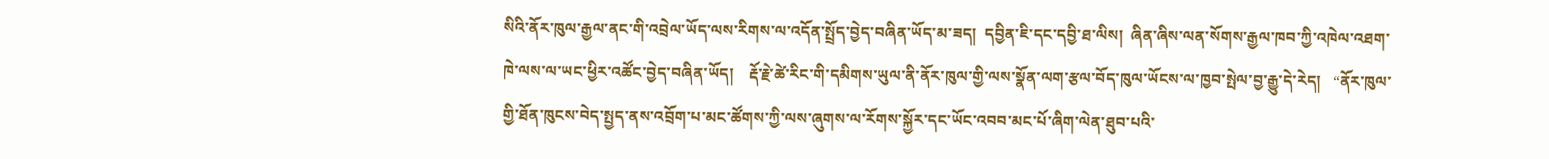སིའི་ནོར་ཁུལ་རྒྱལ་ནང་གི་འབྲེལ་ཡོད་ལས་རིགས་ལ་འདོན་སྤྲོད་བྱེད་བཞིན་ཡོད་མ་ཟད།  དབྱིན་ཇི་དང་དབྱི་ཐ་ལིས།  ཞིན་ཞིས་ལན་སོགས་རྒྱལ་ཁབ་ཀྱི་འཁེལ་འཐག་ཁེ་ལས་ལ་ཡང་ཕྱིར་འཚོང་བྱེད་བཞིན་ཡོད།    རྡོ་རྗེ་ཚེ་རིང་གི་དམིགས་ཡུལ་ནི་ནོར་ཁུལ་གྱི་ལས་སྣོན་ལག་རྩལ་བོད་ཁུལ་ཡོངས་ལ་ཁྱབ་སྤེལ་བྱ་རྒྱུ་དེ་རེད།   “ནོར་ཁུལ་གྱི་ཐོན་ཁུངས་བེད་སྤྱད་ནས་འབྲོག་པ་མང་ཚོགས་ཀྱི་ལས་ཞུགས་ལ་རོགས་སྐྱོར་དང་ཡོང་འབབ་མང་པོ་ཞིག་ལེན་ཐུབ་པའི་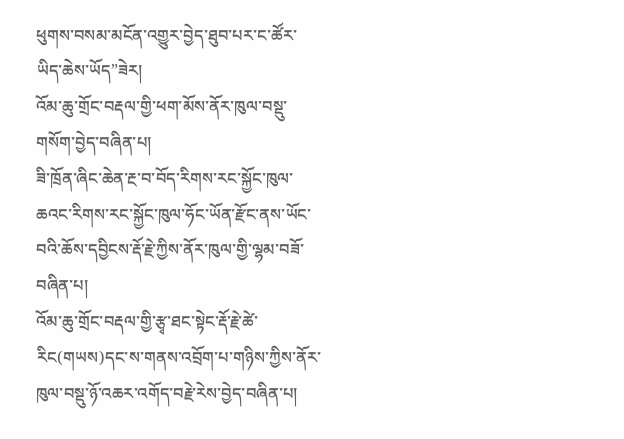ཕུགས་བསམ་མངོན་འགྱུར་བྱེད་ཐུབ་པར་ང་ཚོར་ཡིད་ཆེས་ཡོད”ཟེར།
འོམ་ཆུ་གྲོང་བརྡལ་གྱི་ཕག་མོས་ནོར་ཁུལ་བསྡུ་གསོག་བྱེད་བཞིན་པ།
ཟི་ཁྲོན་ཞིང་ཆེན་རྔ་བ་བོད་རིགས་རང་སྐྱོང་ཁུལ་ཆའང་རིགས་རང་སྐྱོང་ཁུལ་ཧོང་ཡོན་རྫོང་ནས་ཡོང་བའི་ཆོས་དབྱིངས་རྡོ་རྗེ་ཀྱིས་ནོར་ཁུལ་གྱི་ལྷམ་བཟོ་བཞིན་པ།
འོམ་ཆུ་གྲོང་བརྡལ་གྱི་རྩྭ་ཐང་སྟེང་རྡོ་རྗེ་ཚེ་རིང(གཡས)དང་ས་གནས་འབྲོག་པ་གཉིས་ཀྱིས་ནོར་ཁུལ་བསྡུ་ཉོ་འཆར་འགོད་བརྗེ་རེས་བྱེད་བཞིན་པ།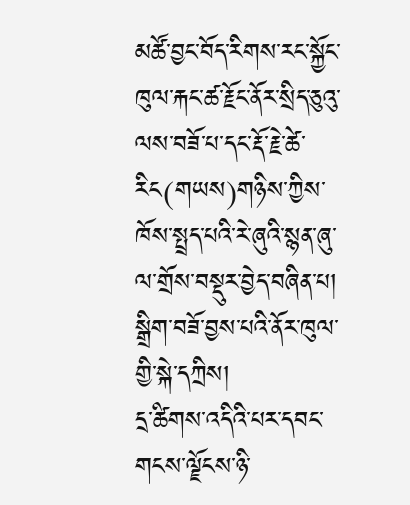མཚོ་བྱང་བོད་རིགས་རང་སྐྱོང་ཁུལ་རྐང་ཚ་རྗོང་ནོར་སྲིད་ཅུའུ་ལས་བཟོ་པ་དང་རྡོ་རྗེ་ཚེ་རིང(གཡས)གཉིས་ཀྱིས་ཁོས་སྤྲད་པའི་རེ་ཞུའི་སྙན་ཞུ་ལ་གྲོས་བསྡུར་བྱེད་བཞིན་པ།
སྒྲིག་བཟོ་བྱས་པའི་ནོར་ཁུལ་གྱི་སྐེ་དཀྲིས།
དྲ་ཚིགས་འདིའི་པར་དབང་གངས་ལྗོངས་ཉི་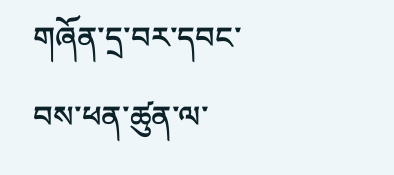གཞོན་དྲ་བར་དབང་བས་ཕན་ཚུན་ལ་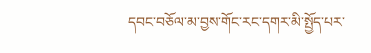དབང་བཅོལ་མ་བྱས་གོང་རང་དགར་མི་སྤྱོད་པར་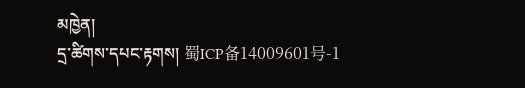མཁྱེན།
དྲ་ཚིགས་དཔང་རྟགས། 蜀ICP备14009601号-1